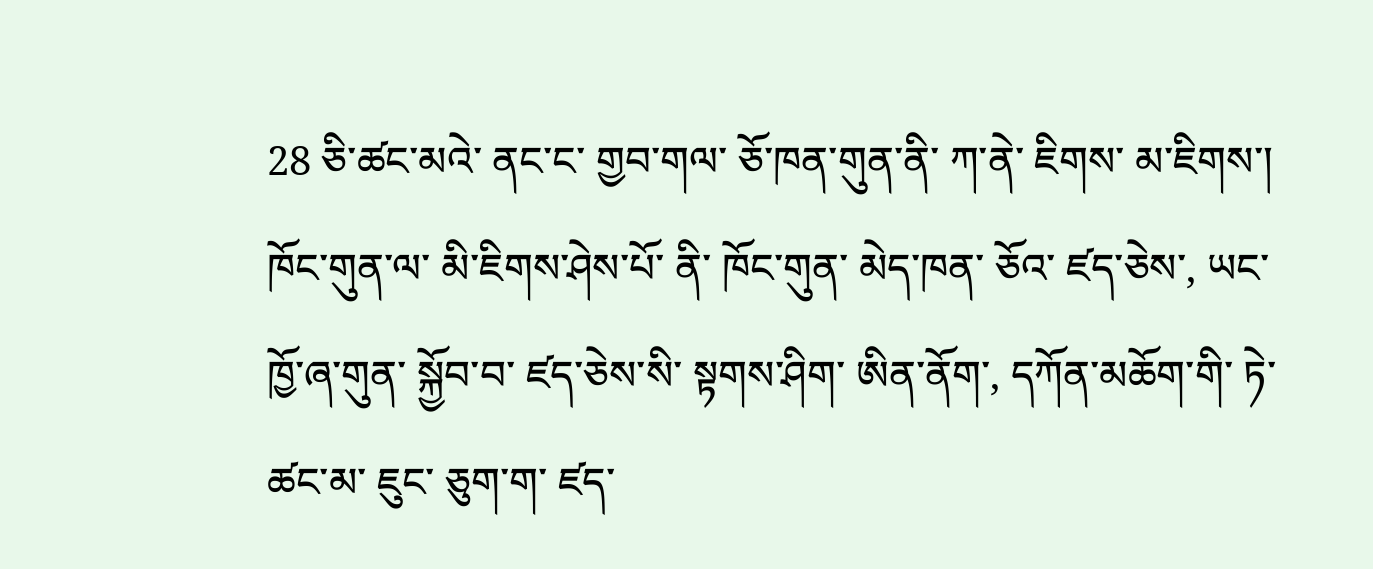28 ཅི་ཚང་མའེ་ ནང་ང་ གྱབ་གལ་ ཅོ་ཁན་གུན་ནི་ ཀ་ནེ་ ཇིགས་ མ་ཇིགས་། ཁོང་གུན་ལ་ མི་ཇིགས་ཤེས་པོ་ ནི་ ཁོང་གུན་ མེད་ཁན་ ཅོའ་ ཛད་ཅེས་, ཡང་ ཁྱོ་ཞ་གུན་ སྐྱོབ་བ་ ཛད་ཅེས་སི་ སྟགས་ཤིག་ ཨིན་ནོག་, དཀོན་མཆོག་གི་ ཏེ་ ཚང་མ་ ཇུང་ ཅུག་ག་ ཛད་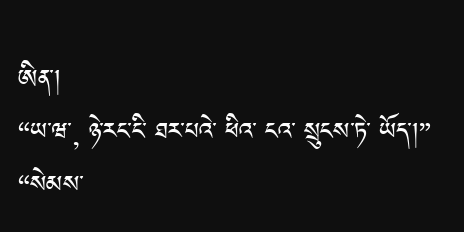ཨིན་།
“ཡ་ཝ་, ཉེ་རང་ངི་ ཐར་པའེ་ ཕིའ་ ངའ་ སྲུངས་ཏེ་ ཡོད་།”
“སེམས་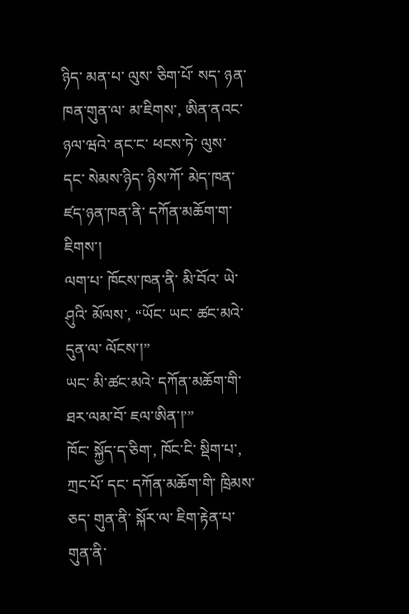ཉིད་ མན་པ་ ལུས་ ཅིག་པོ་ སད་ ཉན་ཁན་གུན་ལ་ མ་ཇིགས་, ཨིན་ནའང་ ཉལ་ཝའེ་ ནང་ང་ ཕངས་ཏེ་ ལུས་ དང་ སེམས་ཉིད་ ཉིས་ཀོ་ མེད་ཁན་ ཛད་ཉན་ཁན་ནི་ དཀོན་མཆོག་ག་ ཇིགས་།
ལག་པ་ ཁོངས་ཁན་ནི་ མི་བོའ་ ཡེ་ཤུའི་ མོལས་, “ཡོང་ ཡང་ ཚང་མའེ་ དུན་ལ་ ལོངས་།”
ཡང་ མི་ཚང་མའེ་ དཀོན་མཆོག་གི་ ཐར་ལམ་བོ་ ཇལ་ཨིན་།’”
ཁོང་ སྐྱོད་ད་ཅིག་, ཁོང་ངི་ སྡིག་པ་, ཀྲང་པོ་ དང་ དཀོན་མཆོག་གི་ ཁྲིམས་ཅད་ གུན་ནི་ སྐོར་ལ་ ཇིག་རྟེན་པ་གུན་ནི་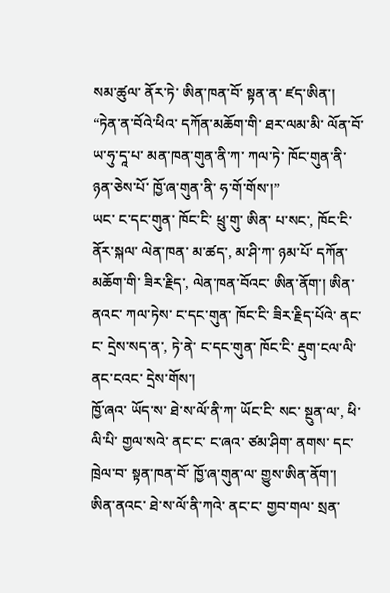སམ་ཚུལ་ ནོར་ཏེ་ ཨིན་ཁན་བོ་ སྟན་ན་ ཛད་ཨིན་།
“ཏེན་ན་བོའེ་ཕིའ་ དཀོན་མཆོག་གི་ ཐར་ལམ་མི་ ལོན་བོ་ ཡ་ཧུ་དཱ་པ་ མན་ཁན་གུན་ནི་ཀ་ ཀལ་ཏེ་ ཁོང་གུན་ནི་ ཉན་ཅེས་པོ་ ཁྱོ་ཞ་གུན་ནི་ ཧ་གོ་གོས་།”
ཡང་ ང་དང་གུན་ ཁོང་ངི་ ཕྲུ་གུ་ ཨིན་ པ་སང་, ཁོང་ངི་ ནོར་སྐལ་ ལེན་ཁན་ མ་ཚད་, མ་ཤི་ཀ་ ཉམ་པོ་ དཀོན་མཆོག་གི་ ཟིར་རྗིད་, ལེན་ཁན་བོའང་ ཨིན་ནོག་། ཨིན་ནའང་ ཀལ་ཏེས་ ང་དང་གུན་ ཁོང་ངི་ ཟིར་རྗིད་པོའེ་ ནང་ང་ དྲེས་སད་ན་, ཏེ་ནེ་ ང་དང་གུན་ ཁོང་ངི་ རྡུག་ངལ་ལི་ ནང་ངའང་ དྲེས་གོས་།
ཁྱོ་ཞའ་ ཡོད་ས་ ཐེ་ས་ལོ་ནི་ཀ་ ཡོང་ངི་ སང་ སྔུན་ལ་, ཕི་ལི་པི་ གྱལ་སའེ་ ནང་ང་ ང་ཞའ་ ཙམ་ཤིག་ ནགས་ དང་ ཁྲེལ་བ་ སྟན་ཁན་བོ་ ཁྱོ་ཞ་གུན་ལ་ གྱུས་ཨིན་ནོག་། ཨིན་ནའང་ ཐེ་ས་ལོ་ནི་ཀའེ་ ནང་ང་ གྱབ་གལ་ སྲན་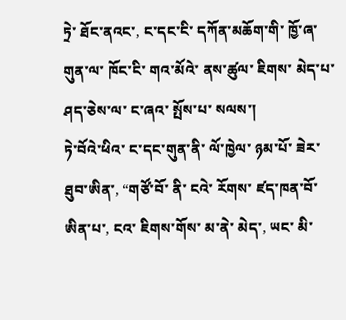ཏྲེ་ ཐོང་ནའང་, ང་དང་ངི་ དཀོན་མཆོག་གི་ ཁྱོ་ཞ་གུན་ལ་ ཁོང་ངི་ གའ་མོའེ་ ནས་ཚུལ་ ཇིགས་ མེད་པ་ ཤད་ཅེས་ལ་ ང་ཞའ་ སྤོས་པ་ སལས་།
ཏེ་བོའེ་ཕིའ་ ང་དང་གུན་ནི་ ལོ་ཁྱེལ་ ཉམ་པོ་ ཟེར་ ཐུབ་ཨིན་, “གཙོ་བོ་ ནི་ ངའེ་ རོགས་ ཛད་ཁན་བོ་ ཨིན་པ་, ངའ་ ཇིགས་གོས་ མ་ནེ་ མེད་, ཡང་ མི་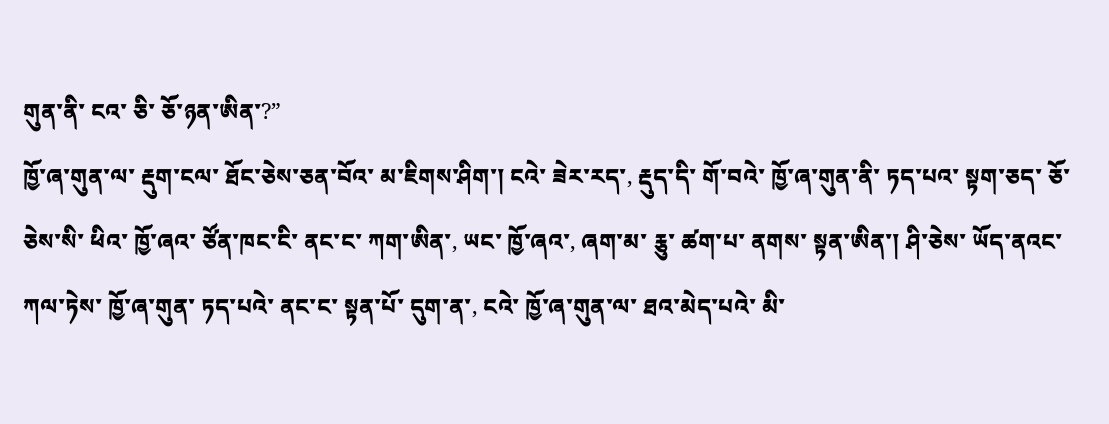གུན་ནི་ ངའ་ ཅི་ ཅོ་ཉན་ཨིན་?”
ཁྱོ་ཞ་གུན་ལ་ རྡུག་ངལ་ ཐོང་ཅེས་ཅན་བོའ་ མ་ཇིགས་ཤིག་། ངའེ་ ཟེར་རད་, རྡུད་དི་ གོ་བའེ་ ཁྱོ་ཞ་གུན་ནི་ ཏད་པའ་ སྟག་ཅད་ ཅོ་ཅེས་སི་ ཕིའ་ ཁྱོ་ཞའ་ ཙོན་ཁང་ངི་ ནང་ང་ ཀག་ཨིན་, ཡང་ ཁྱོ་ཞའ་, ཞག་མ་ རྕུ་ ཚག་པ་ ནགས་ སྟན་ཨིན་། ཤི་ཅེས་ ཡོད་ནའང་ ཀལ་ཏེས་ ཁྱོ་ཞ་གུན་ ཏད་པའེ་ ནང་ང་ སྟན་པོ་ དུག་ན་, ངའེ་ ཁྱོ་ཞ་གུན་ལ་ ཐའ་མེད་པའེ་ མི་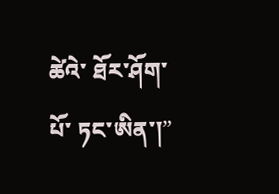ཚེའེ་ ཐོར་ཤོག་པོ་ ཏང་ཨིན་།”